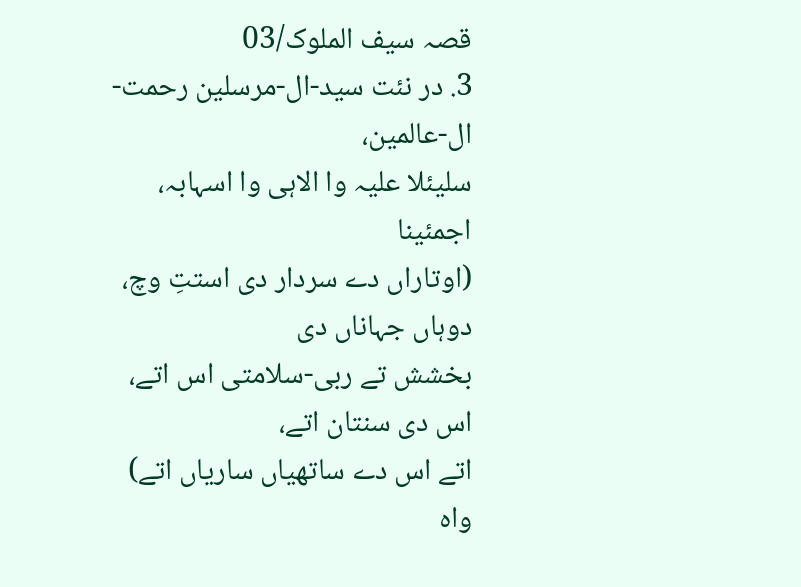قصہ سیف الملوک/03
3. در نئت سید-ال-مرسلین رحمت-ال-عالمین،
سلیئلا علیہ وا الاہی وا اسہابہ، اجمئینا
(اوتاراں دے سردار دی استتِ وچ، دوہاں جہاناں دی
بخشش تے ربی-سلامتی اس اتے، اس دی سنتان اتے،
اتے اس دے ساتھیاں ساریاں اتے)
واہ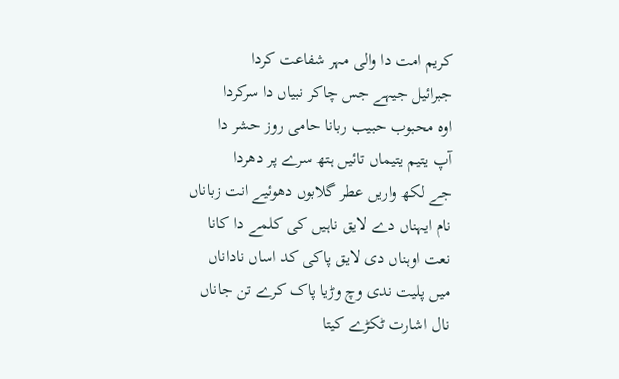کریم امت دا والی مہر شفاعت کردا
جبرائیل جیہے جس چاکر نبیاں دا سرکردا
اوہ محبوب حبیب ربانا حامی روز حشر دا
آپ یتیم یتیماں تائیں ہتھ سرے پر دھردا
جے لکھ واریں عطر گلابوں دھوئیے انت زباناں
نام ایہناں دے لایق ناہیں کی کلمے دا کانا
نعت اوہناں دی لایق پاکی کد اساں ناداناں
میں پلیت ندی وچ وڑیا پاک کرے تن جاناں
نال اشارت ٹکڑے کیتا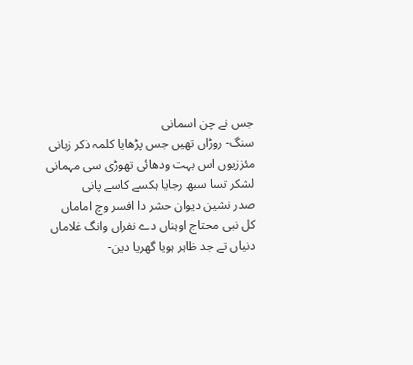جس نے چن اسمانی
سنگ- روڑاں تھیں جس پڑھایا کلمہ ذکر زبانی
مئززیوں اس بہت ودھائی تھوڑی سی مہمانی
لشکر تسا سبھ رجایا ہکسے کاسے پانی
صدر نشین دیوان حشر دا افسر وچ اماماں
کل نبی محتاج اوہناں دے نفراں وانگ غلاماں
دنیاں تے جد ظاہر ہویا گھریا دین-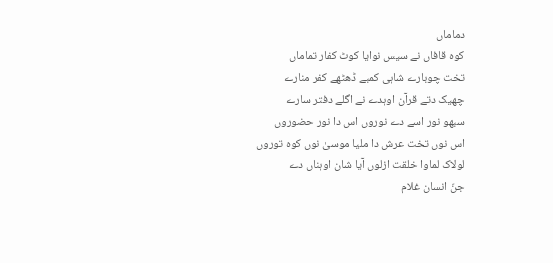دماماں
کوہ قافاں نے سیس نوایا کوٹ کفار تماماں
تخت چوبارے شاہی کمبے ڈھٹھے کفر منارے
چھیک دتے قرآن اوہدے نے اگلے دفتر سارے
سبھو نور اسے دے نوروں اس دا نور حضوروں
اس نوں تخت عرش دا ملیا موسیٰ نوں کوہ توروں
لولاک لماوا خلقت ازلوں آیا شان اوہناں دے
جنّ انسان غلام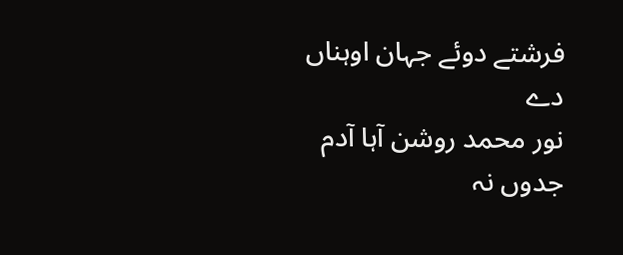فرشتے دوئے جہان اوہناں دے
نور محمد روشن آہا آدم جدوں نہ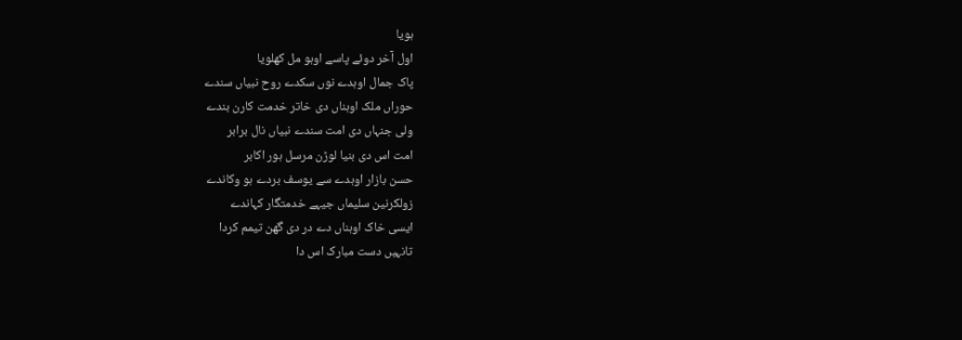ہویا
اول آخر دوئے پاسے اوہو مل کھلویا
پاک جمال اوہدے نوں سکدے روح نبیاں سندے
حوراں ملک اوہناں دی خاتر خدمت کارن بندے
ولی جنہاں دی امت سندے نبیاں نال برابر
امت اس دی بنیا لوڑن مرسل ہور اکابر
حسن بازار اوہدے سے یوسف بردے ہو وکاندے
زولکرنین سلیماں جیہے خدمتگار کہاندے
ایسی خاک اوہناں دے در دی گھن تیمم کردا
تانہیں دست مبارک اس دا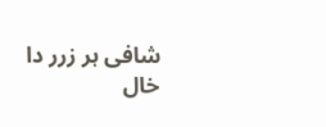شافی ہر زرر دا
خال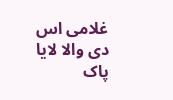غلامی اس دی والا لایا پاک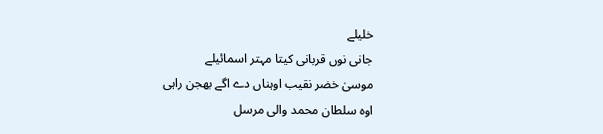خلیلے
جانی نوں قربانی کیتا مہتر اسمائیلے
موسیٰ خضر نقیب اوہناں دے اگے بھجن راہی
اوہ سلطان محمد والی مرسل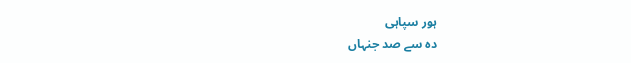ہور سپاہی
دہ سے صد جنہاں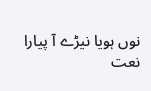نوں ہویا نیڑے آ پیارا
نعت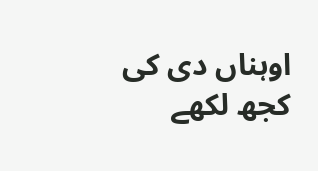اوہناں دی کی کجھ لکھے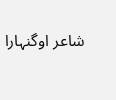شاعر اوگنہارا